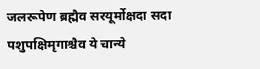जलरूपेण ब्रह्मैव सरयूर्मोक्षदा सदा
पशुपक्षिमृगाश्चैव ये चान्ये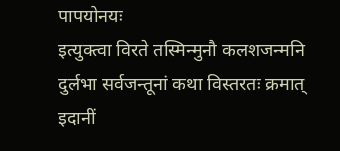पापयोनयः
इत्युक्त्वा विरते तस्मिन्मुनौ कलशजन्मनि
दुर्लभा सर्वजन्तूनां कथा विस्तरतः क्रमात्
इदानीं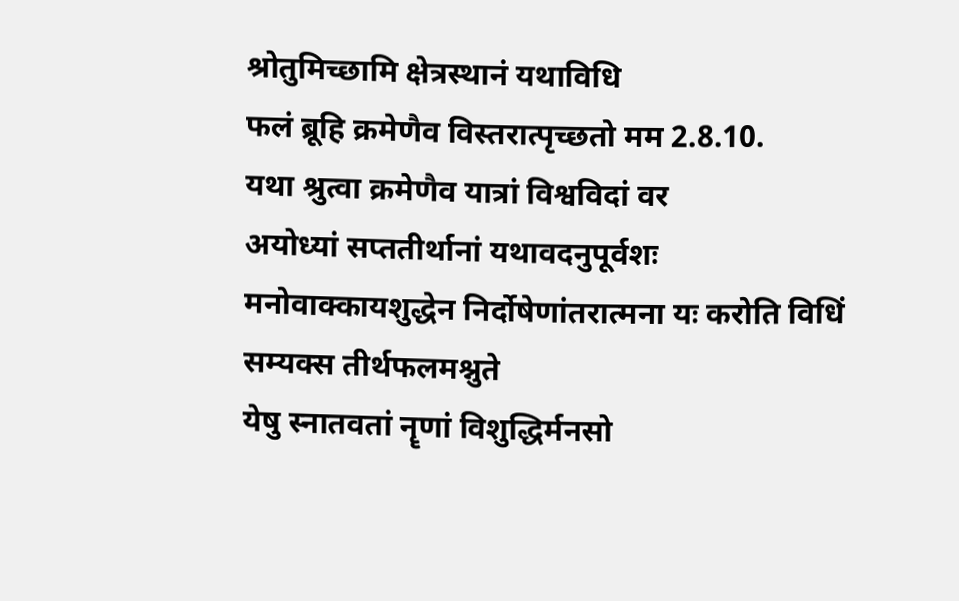श्रोतुमिच्छामि क्षेत्रस्थानं यथाविधि
फलं ब्रूहि क्रमेणैव विस्तरात्पृच्छतो मम 2.8.10.
यथा श्रुत्वा क्रमेणैव यात्रां विश्वविदां वर
अयोध्यां सप्ततीर्थानां यथावदनुपूर्वशः
मनोवाक्कायशुद्धेन निर्दोषेणांतरात्मना यः करोति विधिं सम्यक्स तीर्थफलमश्नुते
येषु स्नातवतां नॄणां विशुद्धिर्मनसो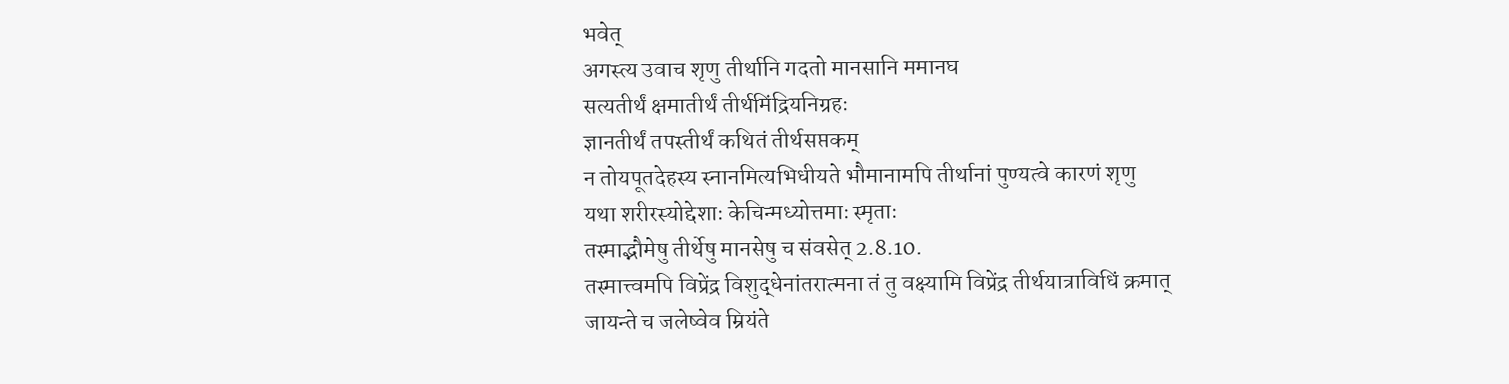भवेत्
अगस्त्य उवाच शृणु तीर्थानि गदतो मानसानि ममानघ
सत्यतीर्थं क्षमातीर्थं तीर्थमिंद्रियनिग्रहः
ज्ञानतीर्थं तपस्तीर्थं कथितं तीर्थसप्तकम्
न तोयपूतदेहस्य स्नानमित्यभिधीयते भौमानामपि तीर्थानां पुण्यत्वे कारणं शृणु
यथा शरीरस्योद्देशाः केचिन्मध्योत्तमाः स्मृताः
तस्माद्भौमेषु तीर्थेषु मानसेषु च संवसेत् 2.8.10.
तस्मात्त्वमपि विप्रेंद्र विशुद्धेनांतरात्मना तं तु वक्ष्यामि विप्रेंद्र तीर्थयात्राविधिं क्रमात्
जायन्ते च जलेष्वेव म्रियंते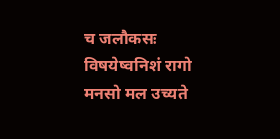च जलौकसः
विषयेष्वनिशं रागो मनसो मल उच्यते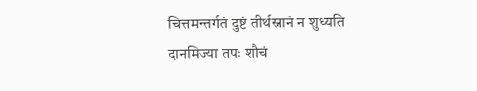चित्तमन्तर्गतं दुष्टं तीर्थस्नानं न शुध्यति
दानमिज्या तपः शौचं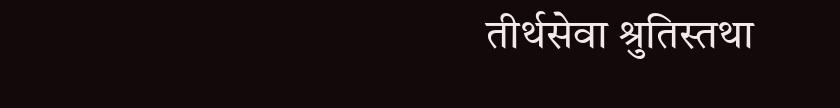तीर्थसेवा श्रुतिस्तथा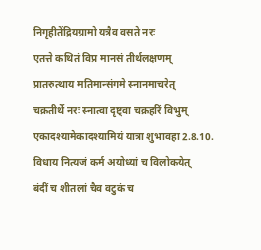निगृहीतेंद्रियग्रामो यत्रैव वसते नरः
एतत्ते कथितं विप्र मानसं तीर्थलक्षणम्
प्रातरुत्थाय मतिमान्संगमे स्नानमाचरेत्
चक्रतीर्थे नरः स्नात्वा दृष्ट्वा चक्रहरिं विभुम्
एकादश्यामेकादश्यामियं यात्रा शुभावहा 2.8.10.
विधाय नित्यजं कर्म अयोध्यां च विलोकयेत्
बंदीं च शीतलां चैव वटुकं च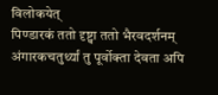विलोकयेत्
पिण्डारकं ततो दृष्ट्वा ततो भैरवदर्शनम्
अंगारकचतुर्थ्यां तु पूर्वोक्ता देवता अपि